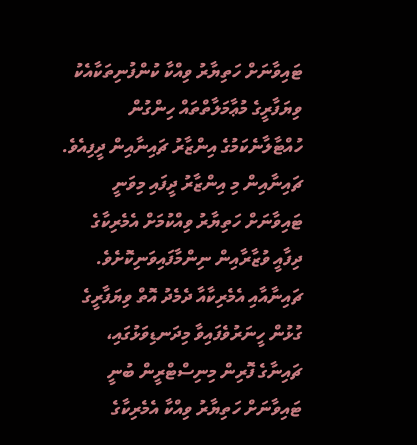ޓައިވާނަށް ހަތިޔާރު ވިއްކާ ކުންފުނިތަކާއެކު ވިޔަފާރީގެ މުޢާމަލާތްތައް ހިންގުން ހުއްޓާލާނެކަމުގެ އިންޒާރު ޗައިނާއިން ދީފިއެވެ.
ޗައިނާއިން މި އިންޒާރު ދީފައި މިވަނީ ޓައިވާނަށް ހަތިޔާރު ވިއްކުމަށް އެމެރިކާގެ ދިފާއީ ވުޒާރާއިން ނިންމާފައިވަނިކޮށެވެ.
ޗައިނާއާއި އެމެރިކާއާ ދެމެދު އޮތް ވިޔަފާރީގެ ގުޅުން ހީނަރުވެފައިވާ މިދަނޑިވަޅުގައި، ޗައިނާގެ ފޮރިން މިނިސްޓްރީން ބުނީ ޓައިވާނަށް ހަތިޔާރު ވިއްކާ އެމެރިކާގެ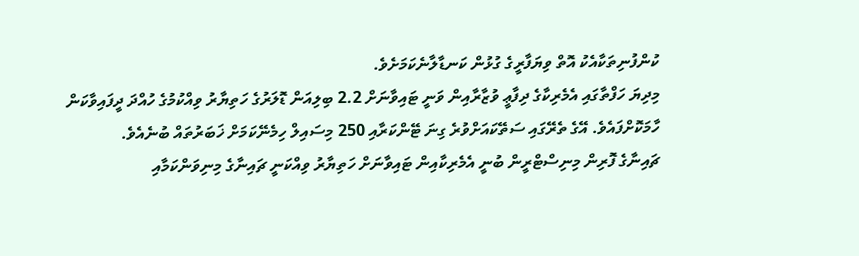ކުންފުނިތަކާއެކު އޮތް ވިޔަފާރީގެ ގުޅުން ކަނޑާލާނެކަމަށެވެ.
މިދިޔަ ހަފްތާގައި އެމެރިކާގެ ދިފާޢީ ވުޒާރާއިން ވަނީ ޓައިވާނަށް 2.2 ބިލިއަން ޑޮލަރުގެ ހަތިޔާރު ވިއްކުމުގެ ހުއްދަ ދީފައިވާކަން ހާމަކޮށްފައެވެ. އޭގެ ތެރޭގައި ސަތޭކައަށްވުރެ ގިނަ ޓޭންކަރާއި 250 މިސައިލް ހިމެނޭކަމަށް ޚަބަރުތައް ބުނެއެވެ.
ޗައިނާގެ ފޮރިން މިނިސްޓްރީން ބުނީ އެމެރިކާއިން ޓައިވާނަށް ހަތިޔާރު ވިއްކަނީ ޗައިނާގެ މިނިވަންކަމާއި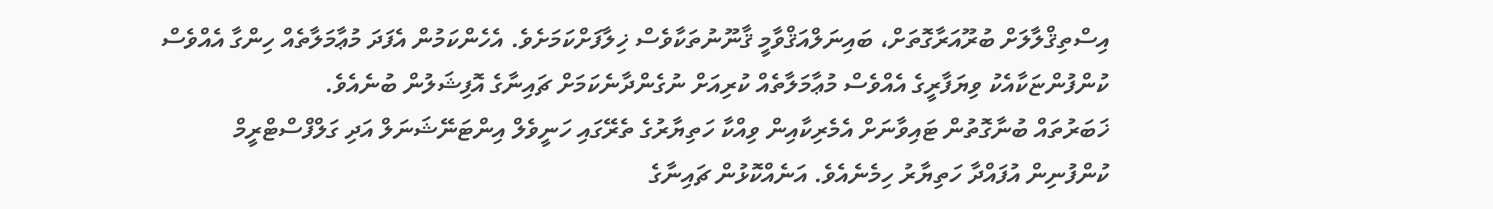އިސްތިޤްލާލަށް ބުރޫއަރާގޮތަށް، ބައިނަލްއަޤްވާމީ ޤާނޫނުތަކާވެސް ޚިލާފަށްކަމަށެވެ. އެހެންކަމުން އެފަދަ މުޢާމަލާތެއް ހިންގާ އެއްވެސް ކުންފުންޏަކާއެކު ވިޔަފާރީގެ އެއްވެސް މުޢާމަލާތެއް ކުރިއަށް ނުގެންދާނެކަމަށް ޗައިނާގެ އޮފިޝަލުން ބުނެއެވެ.
ޚަބަރުތައް ބުނާގޮތުން ޓައިވާނަށް އެމެރިކާއިން ވިއްކާ ހަތިޔާރުގެ ތެރޭގައި ހަނީވެލް އިންޓަނޭޝަނަލް އަދި ގަލްފްސްޓްރީމް ކުންފުނިން އުފައްދާ ހަތިޔާރު ހިމެނެއެވެ. އަނެއްކޮޅުން ޗައިނާގެ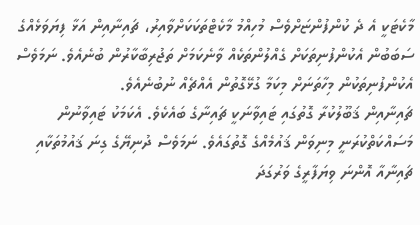މާކެޓަކީ އެ ދެ ކުންފުންޏަށްވެސް މުހިއްމު މާކެޓްތަކަކަށްވާއިރު، ޗައިނާއިން އަޅާ ފިޔަވަޅެއްގެ ސަބަބުން އެކުންފުނިތަކަށް ގެއްލުންތަކެއް ވާނެކަމަށް ތަޖުރިބާކާރުން ބުނެއެވެ. ނަމަވެސް އެކުންފުނިތަކުން މިހާތަނަށް މިކަމާ ގުޅޭގޮތުން އެއްޗެއް ނުބުނެއެވެ.
ޗައިނާއިން ޤަބޫލުކުރާ ގޮތުގައި ޓައިވާނަކީ ޗައިނާގެ ބައެކެވެ. އެކަމަކު ޓައިވާނުން މަސައްކަތްކުރަނީ މިނިވަން ޤައުމެއްގެ ގޮތުގައެވެ. ނަމަވެސް ދުނިޔޭގެ ގިނަ ޤައުމުތަކާއި ޗައިނާއާ އޮންނަ ވިޔަފާރީގެ ވަރުގަދަ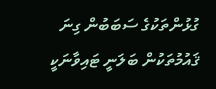ގުޅުންތަކުގެ ސަބަބުން ގިނަ ޤައުމުތަކުން ބަލަނީ ޓައިވާނަކީ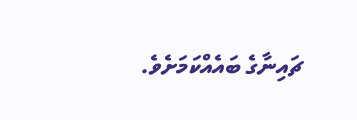ޗައިނާގެ ބައެއްކަމަށެވެ.